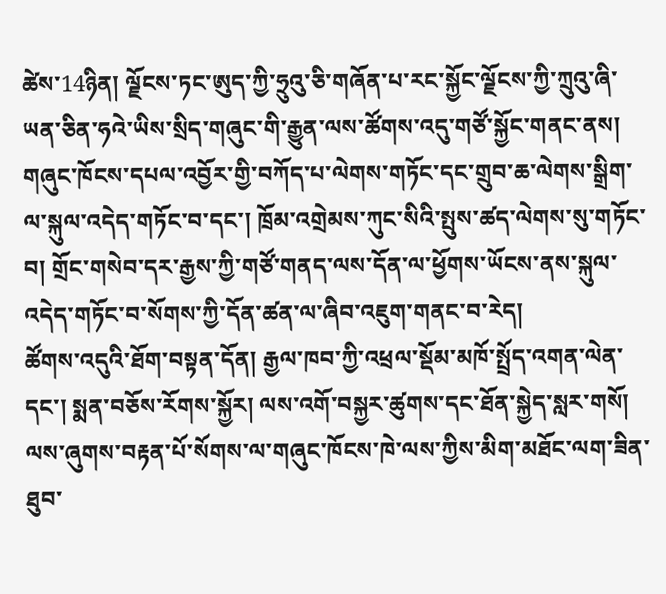ཚེས་14ཉིན། ལྗོངས་ཏང་ཨུད་ཀྱི་ཧྲུའུ་ཅི་གཞོན་པ་རང་སྐྱོང་ལྗོངས་ཀྱི་ཀྲུའུ་ཞི་ཡན་ཅིན་ཧའེ་ཡིས་སྲིད་གཞུང་གི་རྒྱུན་ལས་ཚོགས་འདུ་གཙོ་སྐྱོང་གནང་ནས། གཞུང་ཁོངས་དཔལ་འབྱོར་གྱི་བཀོད་པ་ལེགས་གཏོང་དང་གྲུབ་ཆ་ལེགས་སྒྲིག་ལ་སྐུལ་འདེད་གཏོང་བ་དང་། ཁྲོམ་འགྲེམས་ཀུང་སིའི་སྤུས་ཚད་ལེགས་སུ་གཏོང་བ། གྲོང་གསེབ་དར་རྒྱས་ཀྱི་གཙོ་གནད་ལས་དོན་ལ་ཕྱོགས་ཡོངས་ནས་སྐུལ་འདེད་གཏོང་བ་སོགས་ཀྱི་དོན་ཚན་ལ་ཞིབ་འཇུག་གནང་བ་རེད།
ཚོགས་འདུའི་ཐོག་བསྟན་དོན། རྒྱལ་ཁབ་ཀྱི་འཕྲལ་སྡོམ་མཁོ་སྤྲོད་འགན་ལེན་དང་། སྨན་བཅོས་རོགས་སྐྱོར། ལས་འགོ་བསྐྱར་ཚུགས་དང་ཐོན་སྐྱེད་སླར་གསོ། ལས་ཞུགས་བརྟན་པོ་སོགས་ལ་གཞུང་ཁོངས་ཁེ་ལས་ཀྱིས་མིག་མཐོང་ལག་ཟིན་ཐུབ་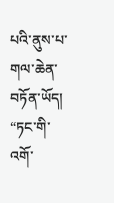པའི་ནུས་པ་གལ་ཆེན་བཏོན་ཡོད། “ཏང་གི་འགོ་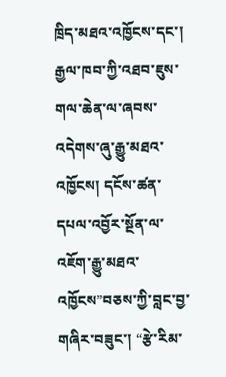ཁྲིད་མཐའ་འཁྱོངས་དང་། རྒྱལ་ཁབ་ཀྱི་འཐབ་ཇུས་གལ་ཆེན་ལ་ཞབས་འདེགས་ཞུ་རྒྱུ་མཐའ་འཁྱོངས། དངོས་ཚན་དཔལ་འབྱོར་སྔོན་ལ་འཇོག་རྒྱུ་མཐའ་འཁྱོངས”བཅས་ཀྱི་བླང་བྱ་གཞིར་བཟུང་། “རྩེ་རིམ་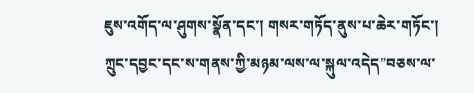ཇུས་འགོད་ལ་ཤུགས་སྣོན་དང་། གསར་གཏོད་ནུས་པ་ཆེར་གཏོང་། ཀྲུང་དབྱང་དང་ས་གནས་ཀྱི་མཉམ་ལས་ལ་སྐུལ་འདེད”བཅས་ལ་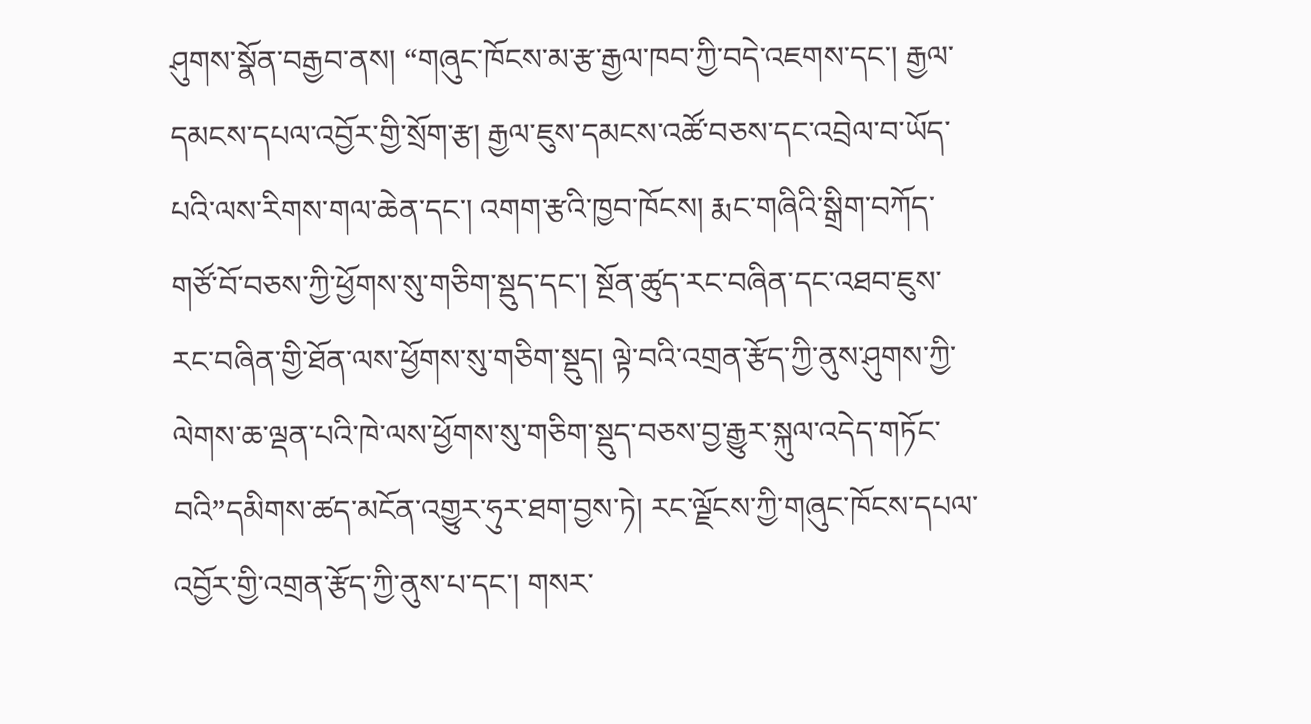ཤུགས་སྣོན་བརྒྱབ་ནས། “གཞུང་ཁོངས་མ་རྩ་རྒྱལ་ཁབ་ཀྱི་བདེ་འཇགས་དང་། རྒྱལ་དམངས་དཔལ་འབྱོར་གྱི་སྲོག་རྩ། རྒྱལ་ཇུས་དམངས་འཚོ་བཅས་དང་འབྲེལ་བ་ཡོད་པའི་ལས་རིགས་གལ་ཆེན་དང་། འགག་རྩའི་ཁྱབ་ཁོངས། རྨང་གཞིའི་སྒྲིག་བཀོད་གཙོ་བོ་བཅས་ཀྱི་ཕྱོགས་སུ་གཅིག་སྡུད་དང་། སྔོན་ཚུད་རང་བཞིན་དང་འཐབ་ཇུས་རང་བཞིན་གྱི་ཐོན་ལས་ཕྱོགས་སུ་གཅིག་སྡུད། ལྟེ་བའི་འགྲན་རྩོད་ཀྱི་ནུས་ཤུགས་ཀྱི་ལེགས་ཆ་ལྡན་པའི་ཁེ་ལས་ཕྱོགས་སུ་གཅིག་སྡུད་བཅས་བྱ་རྒྱུར་སྐུལ་འདེད་གཏོང་བའི”དམིགས་ཚད་མངོན་འགྱུར་ཧུར་ཐག་བྱས་ཏེ། རང་ལྗོངས་ཀྱི་གཞུང་ཁོངས་དཔལ་འབྱོར་གྱི་འགྲན་རྩོད་ཀྱི་ནུས་པ་དང་། གསར་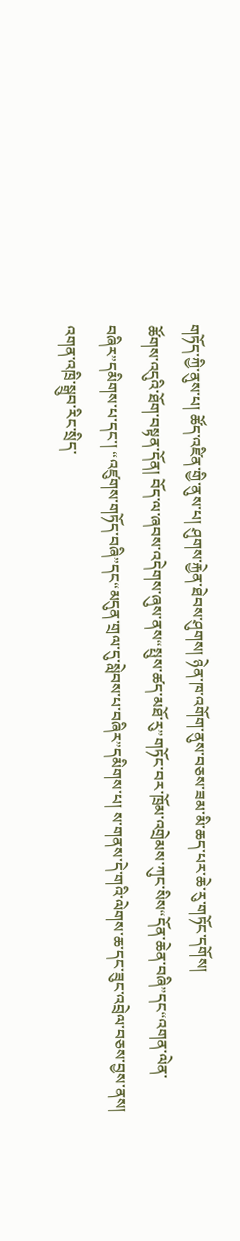གཏོད་ཀྱི་ནུས་པ། ཚོད་འཛིན་གྱི་ནུས་པ། ཤུགས་རྐྱེན་ཐེབས་ཤུགས། ཉེན་ཁ་འགོག་ནུས་བཅས་ཟམ་མི་ཆད་པར་ཆེ་རུ་གཏོང་དགོས།
ཚོགས་འདུའི་ཐོག་བསྟན་དོན། བོད་ལ་ཞབས་འདེགས་ཞུས་ནས“སྤུས་ཚད་མཐོ་རུ”གཏོང་བར་ཁྲོམ་འགྲེམས་ཀུང་སིས“དོན་ཆེན་བཞི”དང“འགན་ལེན་བཞིར”དམིགས་པ་དང་། “འཛུགས་གཏོད་བཞི”དང“མདུན་གྲལ་དུ་སླེབས་པ་བཞིར”དམིགས་པ། ས་གནས་དེ་གའི་ལེགས་ཆ་དང་ཟུང་འབྲེལ་བཅས་བྱས་ནས། འགན་འཁྲི་སྒྲུབ་རིང་སྲིད་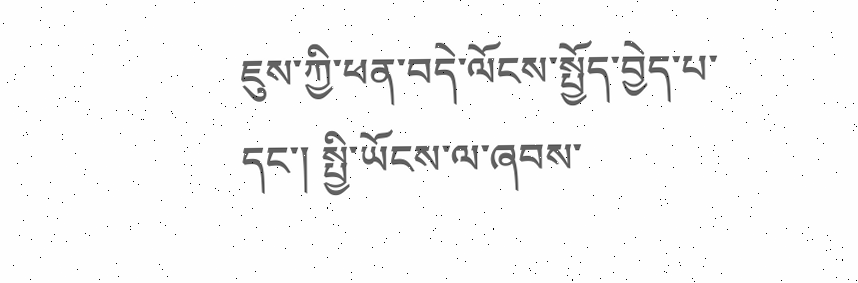ཇུས་ཀྱི་ཕན་བདེ་ལོངས་སྤྱོད་བྱེད་པ་དང་། སྤྱི་ཡོངས་ལ་ཞབས་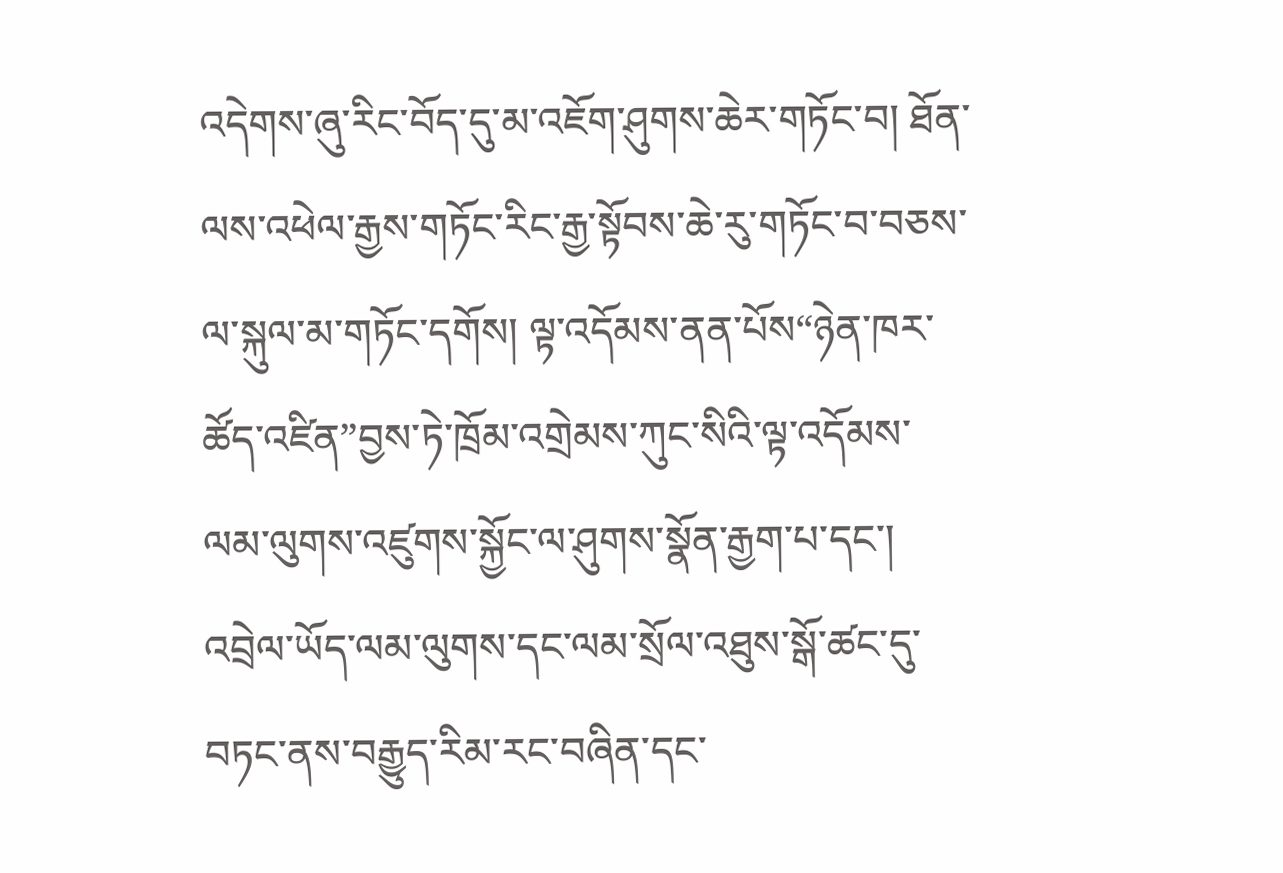འདེགས་ཞུ་རིང་བོད་དུ་མ་འཇོག་ཤུགས་ཆེར་གཏོང་བ། ཐོན་ལས་འཕེལ་རྒྱས་གཏོང་རིང་རྒྱ་སྟོབས་ཆེ་རུ་གཏོང་བ་བཅས་ལ་སྐུལ་མ་གཏོང་དགོས། ལྟ་འདོམས་ནན་པོས“ཉེན་ཁར་ཚོད་འཛིན”བྱས་ཏེ་ཁྲོམ་འགྲེམས་ཀུང་སིའི་ལྟ་འདོམས་ལམ་ལུགས་འཛུགས་སྐྱོང་ལ་ཤུགས་སྣོན་རྒྱག་པ་དང་། འབྲེལ་ཡོད་ལམ་ལུགས་དང་ལམ་སྲོལ་འཐུས་སྒོ་ཚང་དུ་བཏང་ནས་བརྒྱུད་རིམ་རང་བཞིན་དང་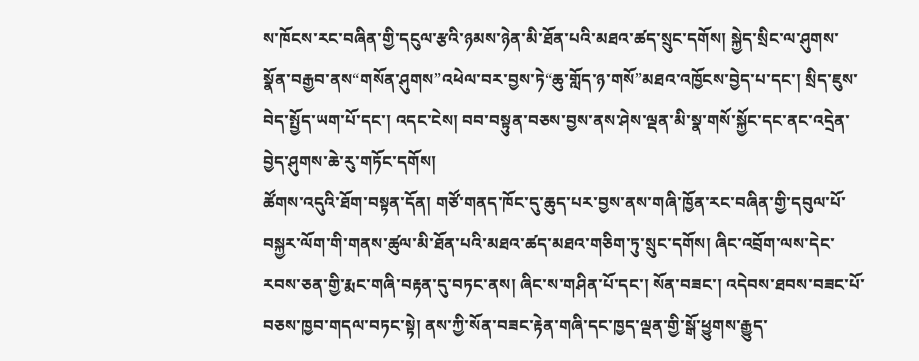ས་ཁོངས་རང་བཞིན་གྱི་དངུལ་རྩའི་ཉམས་ཉེན་མི་ཐོན་པའི་མཐའ་ཚད་སྲུང་དགོས། སྐྱེད་སྲིང་ལ་ཤུགས་སྣོན་བརྒྱབ་ནས“གསོན་ཤུགས”འཕེལ་བར་བྱས་ཏེ“ཆུ་གློད་ཉ་གསོ”མཐའ་འཁྱོངས་བྱེད་པ་དང་། སྲིད་ཇུས་བེད་སྤྱོད་ཡག་པོ་དང་། འདང་ངེས། བབ་བསྟུན་བཅས་བྱས་ནས་ཤེས་ལྡན་མི་སྣ་གསོ་སྐྱོང་དང་ནང་འདྲེན་བྱེད་ཤུགས་ཆེ་རུ་གཏོང་དགོས།
ཚོགས་འདུའི་ཐོག་བསྟན་དོན། གཙོ་གནད་ཁོང་དུ་ཆུད་པར་བྱས་ནས་གཞི་ཁྱོན་རང་བཞིན་གྱི་དབུལ་པོ་བསྐྱར་ལོག་གི་གནས་ཚུལ་མི་ཐོན་པའི་མཐའ་ཚད་མཐའ་གཅིག་ཏུ་སྲུང་དགོས། ཞིང་འབྲོག་ལས་དེང་རབས་ཅན་གྱི་རྨང་གཞི་བརྟན་དུ་བཏང་ནས། ཞིང་ས་གཤིན་པོ་དང་། སོན་བཟང་། འདེབས་ཐབས་བཟང་པོ་བཅས་ཁྱབ་གདལ་བཏང་སྟེ། ནས་ཀྱི་སོན་བཟང་རྟེན་གཞི་དང་ཁྱད་ལྡན་གྱི་སྒོ་ཕྱུགས་རྒྱུད་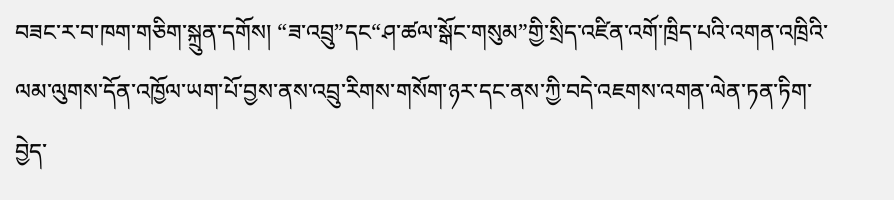བཟང་ར་བ་ཁག་གཅིག་སྐྲུན་དགོས། “ཟ་འབྲུ”དང“ཤ་ཚལ་སྒོང་གསུམ”གྱི་སྲིད་འཛིན་འགོ་ཁྲིད་པའི་འགན་འཁྲིའི་ལམ་ལུགས་དོན་འཁྱོལ་ཡག་པོ་བྱས་ནས་འབྲུ་རིགས་གསོག་ཉར་དང་ནས་ཀྱི་བདེ་འཇགས་འགན་ལེན་ཏན་ཏིག་བྱེད་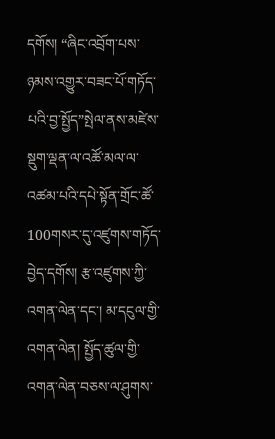དགོས། “ཞིང་འབྲོག་པས་ཉམས་འགྱུར་བཟང་པོ་གཏོད་པའི་བྱ་སྤྱོད”སྤེལ་ནས་མཛེས་སྡུག་ལྡན་ལ་འཚོ་མལ་ལ་འཚམ་པའི་དཔེ་སྟོན་གྲོང་ཚོ་100གསར་དུ་འཛུགས་གཏོད་བྱེད་དགོས། རྩ་འཛུགས་ཀྱི་འགན་ལེན་དང་། མ་དངུལ་གྱི་འགན་ལེན། སྤྱོད་ཚུལ་གྱི་འགན་ལེན་བཅས་ལ་ཤུགས་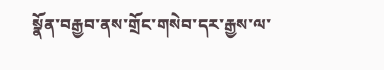སྣོན་བརྒྱབ་ནས་གྲོང་གསེབ་དར་རྒྱས་ལ་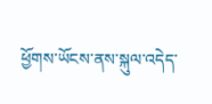ཕྱོགས་ཡོངས་ནས་སྐུལ་འདེད་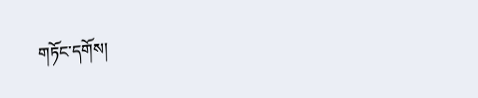གཏོང་དགོས།